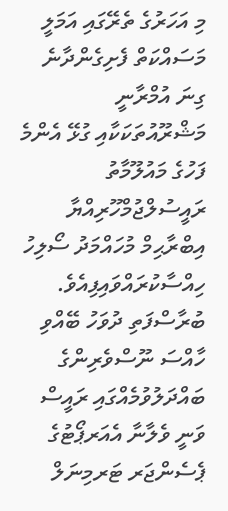މި އަހަރުގެ ތެރޭގައި އަމަލީ މަސައްކަތް ފެށިގެންދާނެ ގިނަ އުމްރާނީ މަޝްރޫއުތަކަކާއި ގުޅޭ އެންމެ ފަހުގެ މައުލޫމާތު ރައީސުލްޖުމްހޫރިއްޔާ އިބްރާޙިމް މުހައްމަދު ސޯލިހު ހިއްސާކުރައްވައިފިއެވެ.
ބުރާސްފަތި ދުވަހު ބޭއްވި ހާއްސަ ނޫސްވެރިންގެ ބައްދަލުވުމެއްގައި ރައީސް ވަނީ ވެލާނާ އެއަރޕޯޓުގެ ޕެސެންޖަރ ޓަރމިނަލް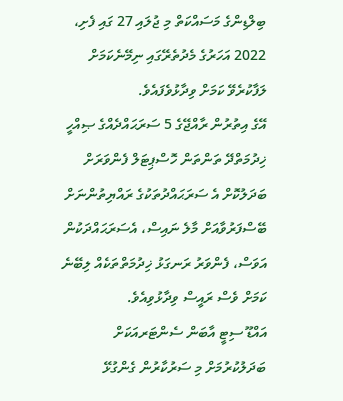ބިލްޑިންގެ މަސައްކަތް މި ޖުލައި 27 ގައި ފެށި، 2022 އަހަރުގެ މެދުތެރޭގައި ނިމޭނެކަމަށް ލަފާކުރެވޭ ކަމަށް ވިދާޅުވެފައެވެ.
އޭގެ އިތުރުން ރާއްޖޭގެ 5 ސަރަޙައްދެއްގެ ޞިއްހީ ޚިދުމަތްދޭ ތަންތަން ހޮސްޕިޓަލް ފެންވަރަށް ބަދަލުކޮށް އެ ސަރަޙައްދުތަކުގެ ރައްޔިތުންނަށް ބޭސްފަރުވާއަށް މާލެ ނައިސް، އެސަރަޙައްދަކުން އަވަސް، ފެންވަރު ރަނގަޅު ޚިދުމަތްތަކެއް ލިބޭނެ ކަމަށް ވެސް ރައީސް ވިދާޅުވިއެވެ.
އައްޑޫ ސިޓީ އާބަން ސެންޓަރއަކަށް ބަދަލުކުރުމަށް މި ސަރުކާރުން ގެންގުޅޭ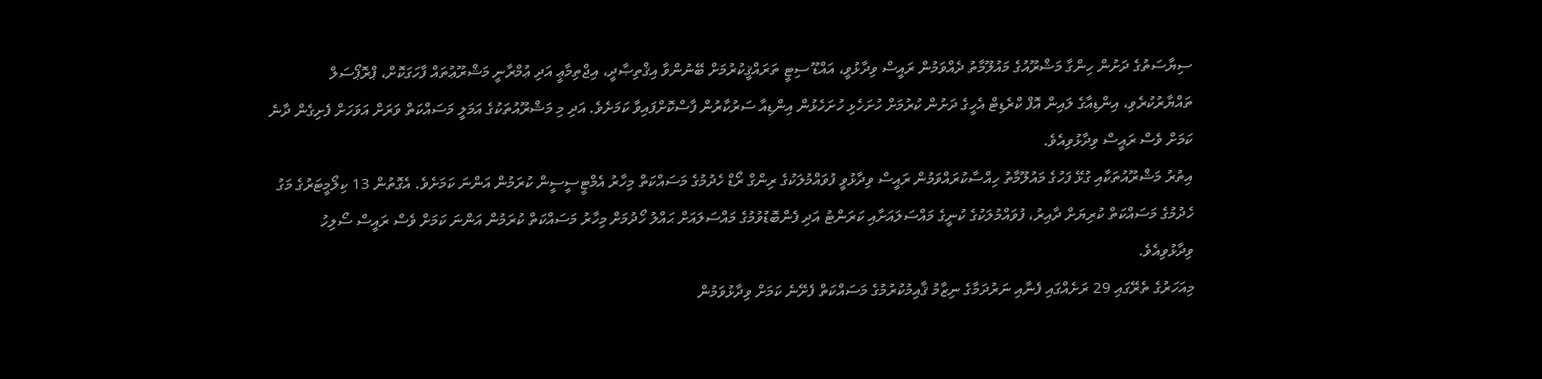ސިޔާސަތުގެ ދަށުން ހިންގާ މަޝްރޫއުގެ މައުލޫމާތު ދެއްވަމުން ރައީސް ވިދާޅުވީ، އައްޑޫ ސިޓީ ތަރައްޤީކުރުމަށް ބޭނުންވާ އިޤްތިޞާދީ، އިޖްތިމާޢީ އަދި ޢުމްރާނީ މަޝްރޫޢުތައް ފާހަގަކޮށް، ޕްރޮޕޯސަލް ތައްޔާރުކުރެވި، އިންޑިއާގެ ލައިން އޮފް ކްރެޑިޓް އެހީގެ ދަށުން ކުރުމަށް ހުށަހެޅި ހުށަހެޅުން އިންޑިއާ ސަރުކާރުން ފާސްކޮށްފައިވާ ކަމަށެވެ. އަދި މި މަޝްރޫއުތަކުގެ އަމަލީ މަސައްކަތް ވަރަށް އަވަހަށް ފެށިގެން ދާނެ ކަމަށް ވެސް ރައީސް ވިދާޅުވިއެވެ.
އިތުރު މަޝްރޫއުތަކާއި ގުޅޭ ފަހުގެ މައުލޫމާތު ހިއްސާކުރައްވަމުން ރައީސް ވިދާޅުވީ ފުވައްމުލަކުގެ ރިންގް ރޯޑް ހެދުމުގެ މަސައްކަތް މިހާރު އެމްޓީސީސީން ކުރަމުން އަންނަ ކަމަށެވެ. އެގޮތުން 13 ކިލޯމީޓަރުގެ މަގު ހެދުމުގެ މަސައްކަތް ކުރިޔަށް ދާއިރު، ފުވައްމުލަކުގެ ކުނީގެ މައްސަލައަށާއި ކަރަންޓު އަދި ފެންބޮޑުވުމުގެ މައްސަލައަށް ޙައްލު ހޯދުމަށް މިހާރު މަސައްކަތް ކުރަމުން އަންނަ ކަމަށް ވެސް ރައީސް ސޯލިހު ވިދާޅުވިއެވެ.
މިއަހަރުގެ ތެރޭގައި 29 ރަށެއްގައި ފެނާއި ނަރުދަމާގެ ނިޒާމު ޤާއިމުކުރުމުގެ މަސައްކަތް ފެށޭނެ ކަމަށް ވިދާޅުވަމުން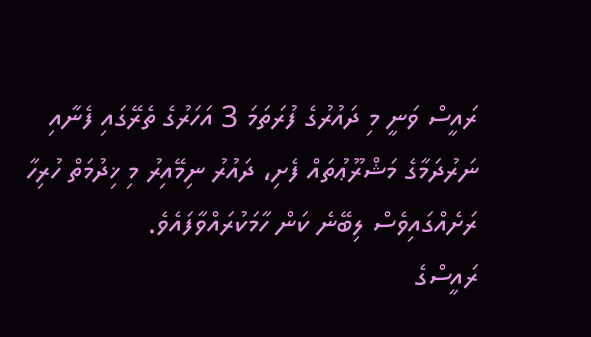ރައީސް ވަނީ މި ދައުރުގެ ފުރަތަމަ 3 އަހަރުގެ ތެރޭގައި ފެނާއި ނަރުދަމާގެ މަޝްރޫޢުތައް ފެށި، ދައުރު ނިމޭއިރު މި ޚިދުމަތް ހުރިހާ ރަށެއްގައިވެސް ލިބޭނެ ކަން ހާމަކުރައްވާފައެވެ.
ރައީސްގެ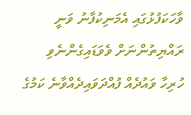ވާހަކަފުޅުގައި އެމަނިކުފާނު ވަނީ ރައްޔިތުންނަށް ވެވަޑައިގެންނެވި ހުރިހާ ވައުދެއް ފުއްދަވައިދެއްވާނެ ކަމުގެ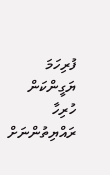ފުރިހަމަ ޔަގީންކަން ހުރިހާ ރައްޔިތުންނަށް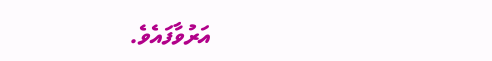އަރުވާފައެވެ.